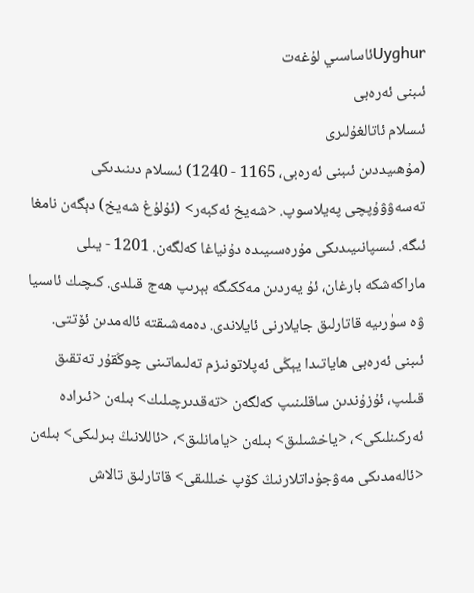Uyghurئاساسىي لۇغەت
ئىبنى ئەرەبى
ئىسلام ئاتالغۇلىرى
(مۇھىيددىن ئىبنى ئەرەبى، 1165 - 1240) ئىسلام دىنىدىكى تەسەۋۋۇپچى پەيلاسوپ. <شەيخ ئەكبەر> (ئۇلۇغ شەيخ) دېگەن نامغا ئىگە. ئىسپانىيىدىكى مۇرەسىيىدە دۇنياغا كەلگەن. 1201 - يىلى ماراكەشكە بارغان، ئۇ يەردىن مەككىگە بېرىپ ھەج قىلدى. كىچىك ئاسىيا ۋە سۈرىيە قاتارلىق جايلارنى ئايلاندى. دەمەشىقتە ئالەمدىن ئۆتتى. ئىبنى ئەرەبى ھاياتىدا يېڭى ئەپلاتونىزم تەلىماتىنى چوڭقۇر تەتقىق قىلىپ، ئۇزۇندىن ساقلىنىپ كەلگەن <تەقدىرچىلىك> بىلەن <ئىرادە ئەركىنلىكى>، <ياخشىلىق> بىلەن <يامانلىق>، <ئاللانىڭ بىرلىكى> بىلەن <ئالەمدىكى مەۋجۇداتلارنىڭ كۆپ خىللىقى> قاتارلىق تالاش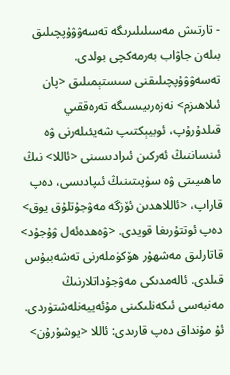- تارتىش مەسىلىلىرىگە تەسەۋۋۇپچىلىق بىلەن جاۋاب بەرمەكچى بولدى. تەسەۋۋۇپچىلىقنى سىستېمىلىق <پان ئىلاھىزم> نەزەرىيىسىگە تەرەققىي قىلدۇرۇپ، ئوبيېكتىپ شەيئىلەرنى ۋە ئىنساننىڭ ئەركىن ئىرادىسىنى <ئاللا> نىڭ ماھىيىتى ۋە سۈپىتىنىڭ ئىپادىسى، دەپ قاراپ، <ئاللاھدىن ئۆزگە مەۋجۇتلۇق يوق> دەپ ئوتتۇرىغا قويدى. <ۋەھدەئەل ۋۇجۇد> قاتارلىق مەشھۇر ھۆكۈملەرنى تەشەببۇس قىلدى. ئالەمدىكى مەۋجۇداتلارنىڭ مەنبەسى ئىكەنلىكىنى مۇئەييەنلەشتۈردى. ئۇ مۇنداق دەپ قارىدى: ئاللا <يوشۇرۇن>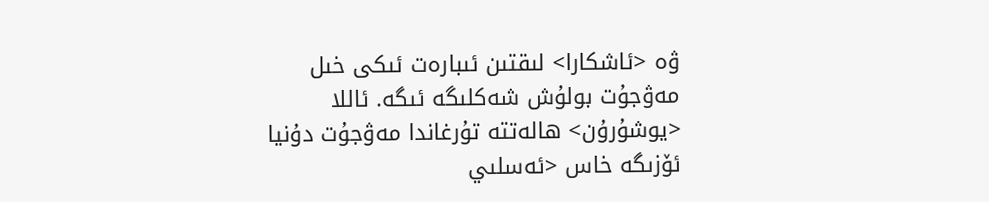ۋە <ئاشكارا> لىقتىن ئىبارەت ئىكى خىل مەۋجۇت بولۇش شەكلىگە ئىگە. ئاللا <يوشۇرۇن> ھالەتتە تۇرغاندا مەۋجۇت دۇنيا ئۆزىگە خاس <ئەسلىي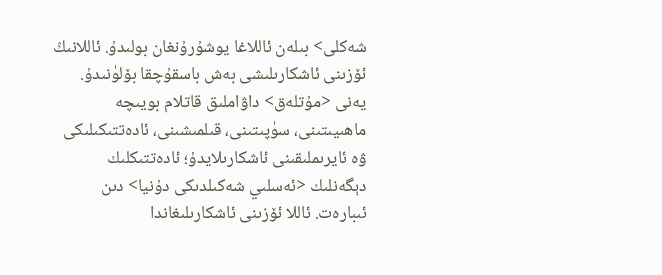شەكلى> بىلەن ئاللاغا يوشۇرۇنغان بولىدۇ. ئاللانىڭ ئۆزىنى ئاشكارىلىشى بەش باسقۇچقا بۆلۈنىدۇ. يەنى <مۇتلەق> داۋاملىق قاتلام بويىچە ماھىيىتىنى، سۈپىتىنى، قىلمىشىنى، ئادەتتىكىلىكى ۋە ئايرىملىقىنى ئاشكارىلايدۇ؛ ئادەتتىكلىك دېگەنلىك <ئەسلىي شەكىلدىكى دۇنيا> دىن ئىبارەت. ئاللا ئۆزىنى ئاشكارىلىغاندا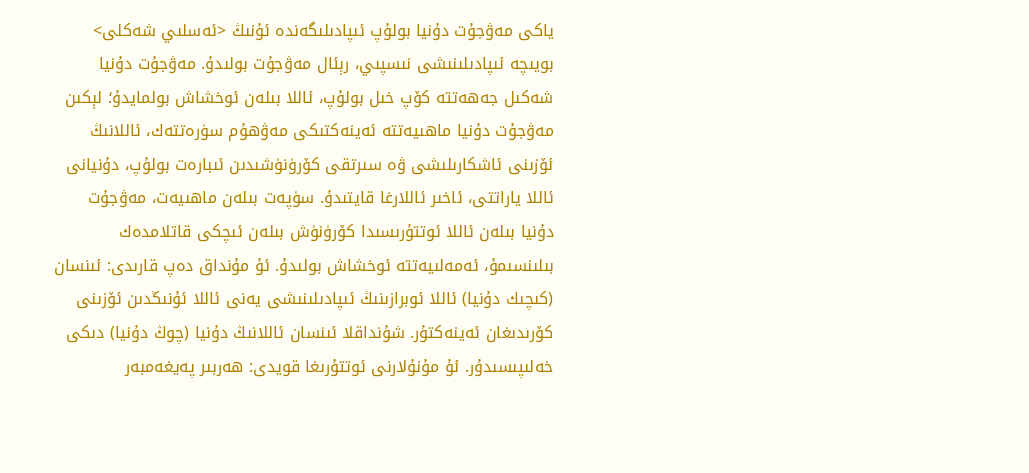ياكى مەۋجۇت دۇنيا بولۇپ ئىپادىلىگەندە ئۇنىڭ <ئەسلىي شەكلى> بويىچە ئىپادىلىنىشى نىسپىي، رېئال مەۋجۇت بولىدۇ. مەۋجۇت دۇنيا شەكىل جەھەتتە كۆپ خىل بولۇپ، ئاللا بىلەن ئوخشاش بولمايدۇ؛ لېكىن مەۋجۇت دۇنيا ماھىيەتتە ئەينەكتىكى مەۋھۇم سۈرەتتەك، ئاللانىڭ ئۆزىنى ئاشكارىلىشى ۋە سىرتقى كۆرۈنۈشىدىن ئىبارەت بولۇپ، دۇنيانى ئاللا ياراتتى، ئاخىر ئاللارغا قايتىدۇ. سۈپەت بىلەن ماھىيەت، مەۋجۇت دۇنيا بىلەن ئاللا ئوتتۇرىسىدا كۆرۈنۈش بىلەن ئىچكى قاتلامدەك بىلىنسىمۇ، ئەمەلىيەتتە ئوخشاش بولىدۇ. ئۇ مۇنداق دەپ قارىدى: ئىنسان (كىچىك دۇنيا) ئاللا ئوبرازىنىڭ ئىپادىلىنىشى يەنى ئاللا ئۇنىڭدىن ئۆزىنى كۆرىدىغان ئەينەكتۇر. شۇنداقلا ئىنسان ئاللانىڭ دۇنيا (چوڭ دۇنيا) دىكى خەلىپىسىدۇر. ئۇ مۇنۇلارنى ئوتتۇرىغا قويدى: ھەربىر پەيغەمبەر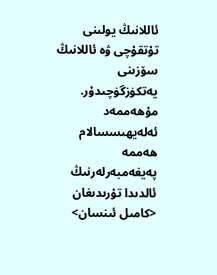ئاللانىڭ يولىنى تۇتقۇچى ۋە ئاللانىڭ سۆزىنى يەتكۈزگۈچىدۇر. مۇھەممەد ئەلەيھىسسالام ھەممە پەيغەمبەرلەرنىڭ ئالدىدا تۇرىدىغان <كامىل ئىنسان>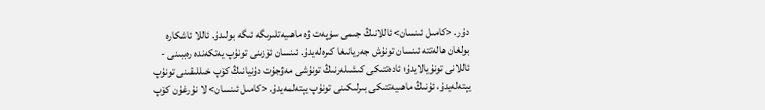دۇر. <كامىل ئىنسان> ئاللانىڭ جىمى سۈپەت ۋە ماھىيەتلىرىگە ئىگە بولىدۇ. ئاللا ئاشكارە بولغان ھالەتتە ئىنسان تونۇش جەريانىغا كىرەلەيدۇ. ئىنسان ئۆزىنى تونۇپ يەتكەندە رەببىنى - ئاللانى تونۇيالايدۇ؛ ئادەتتىكى كىشىلەرنىڭ تونۇشى مەۋجۇت دۇنيانىڭ كۆپ خىللىقىنى تونۇپ يېتەلەيدۇ، ئۇنىڭ ماھىيەتتىكى بىرلىكىنى تونۇپ يېتەلمەيدۇ. <كامىل ئىنسان> لا نۇرغۇن كۆپ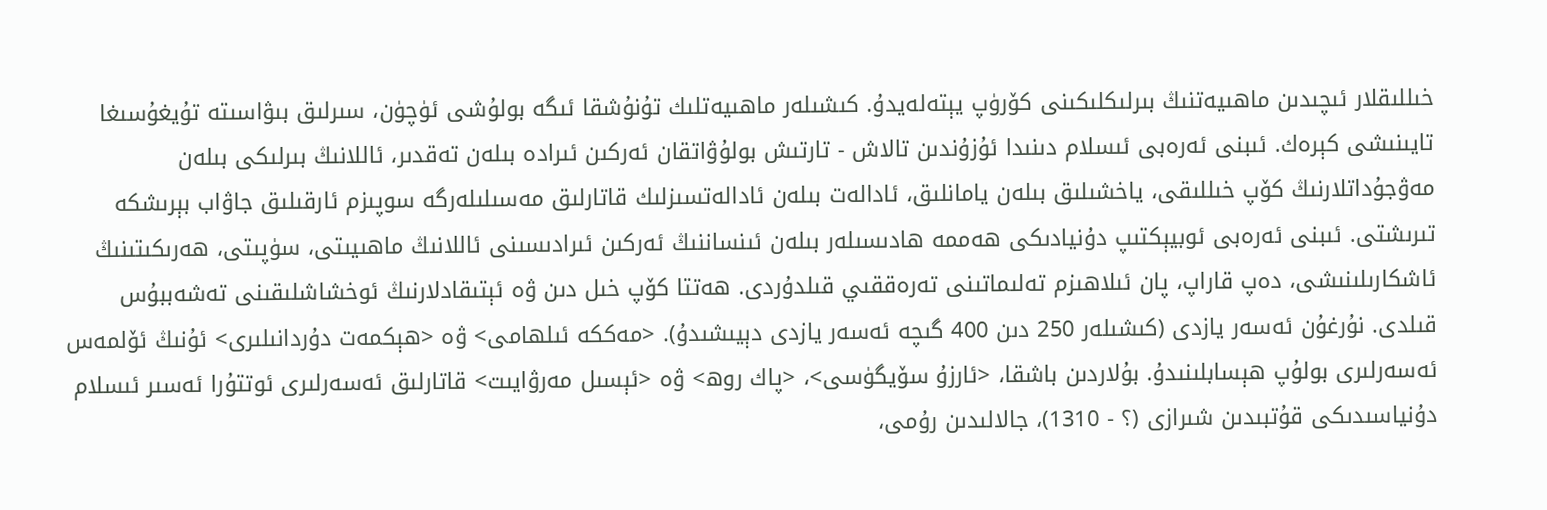خىللىقلار ئىچىدىن ماھىيەتنىڭ بىرلىكلىكىنى كۆرۈپ يېتەلەيدۇ. كىشىلەر ماھىيەتلىك تۇنۇشقا ئىگە بولۇشى ئۈچۈن، سىرلىق بىۋاسىتە تۇيغۇسىغا تايىنىشى كېرەك. ئىبنى ئەرەبى ئىسلام دىنىدا ئۇزۇندىن تالاش - تارتىش بولۇۋاتقان ئەركىن ئىرادە بىلەن تەقدىر، ئاللانىڭ بىرلىكى بىلەن مەۋجۇداتلارنىڭ كۆپ خىللىقى، ياخشىلىق بىلەن يامانلىق، ئادالەت بىلەن ئادالەتسىزلىك قاتارلىق مەسىلىلەرگە سوپىزم ئارقىلىق جاۋاب بېرىشكە تىرىشتى. ئىبنى ئەرەبى ئوبيېكتىپ دۇنيادىكى ھەممە ھادىسىلەر بىلەن ئىنساننىڭ ئەركىن ئىرادىسىنى ئاللانىڭ ماھىيىتى، سۈپىتى، ھەرىكىتىنىڭ ئاشكارىلىنىشى، دەپ قاراپ، پان ئىلاھىزم تەلىماتىنى تەرەققىي قىلدۇردى. ھەتتا كۆپ خىل دىن ۋە ئېتىقادلارنىڭ ئوخشاشلىقىنى تەشەببۇس قىلدى. نۇرغۇن ئەسەر يازدى (كىشىلەر 250 دىن 400 گىچە ئەسەر يازدى دېيىشىدۇ). <مەككە ئىلھامى> ۋە <ھېكمەت دۇردانىلىرى> ئۇنىڭ ئۆلمەس ئەسەرلىرى بولۇپ ھېسابلىنىدۇ. بۇلاردىن باشقا، <ئارزۇ سۆيگۈسى>، <پاك روھ> ۋە <ئېسىل مەرۋايىت> قاتارلىق ئەسەرلىرى ئوتتۇرا ئەسىر ئىسلام دۇنياسىدىكى قۇتبىدىن شىرازى (؟ - 1310)، جالالىدىن رۇمى،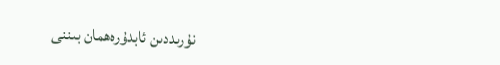نۇرىددىن ئابدۇرەھمان بىننى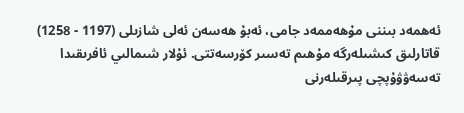ئەھمەد بىننى مۇھەممەد جامى، ئەبۇ ھەسەن ئەلى شازىلى (1197 - 1258) قاتارلىق كىشىلەرگە مۇھىم تەسىر كۆرسەتتى. ئۇلار شىمالىي ئافرىقىدا تەسەۋۋۇپچى پىرقىلەرنى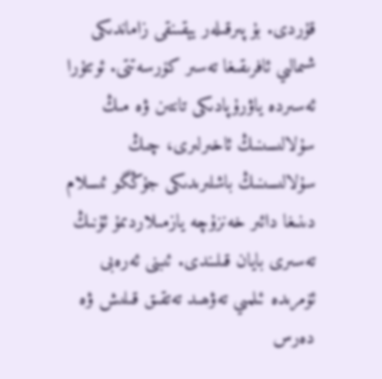قۇردى. بۇ پىرقىلەر يېقىنقى زاماندىكى شىمالىي ئافرىقىغا تەسىر كۆرسەتتى. ئوتتۇرا ئەسىردە ياۋرۇپادىكى تانتىن ۋە مىڭ سۇلالىسىنىڭ ئاخىرلىرى، چىڭ سۇلالىسىنىڭ باشلىرىدىكى جۇڭگو ئىسلام دىنىغا دائىر خەنزۇچە يازمىلاردىمۇ ئۇنىڭ تەسىرى بايان قىلىندى. ئىبنى ئەرەبى ئۆمرىدە ئىلمىي تەۋھىد تەتقىق قىلىش ۋە دەرس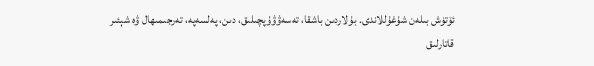ئۆتۈش بىلەن شۇغۇللاندى. بۇلاردىن باشقا، تەسەۋۋۇپچىلىق، دىن، پەلسەپە، تەرجىمىھال ۋە شېئىر قاتارلىق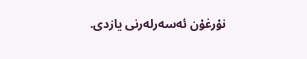نۇرغۇن ئەسەرلەرنى يازدى.